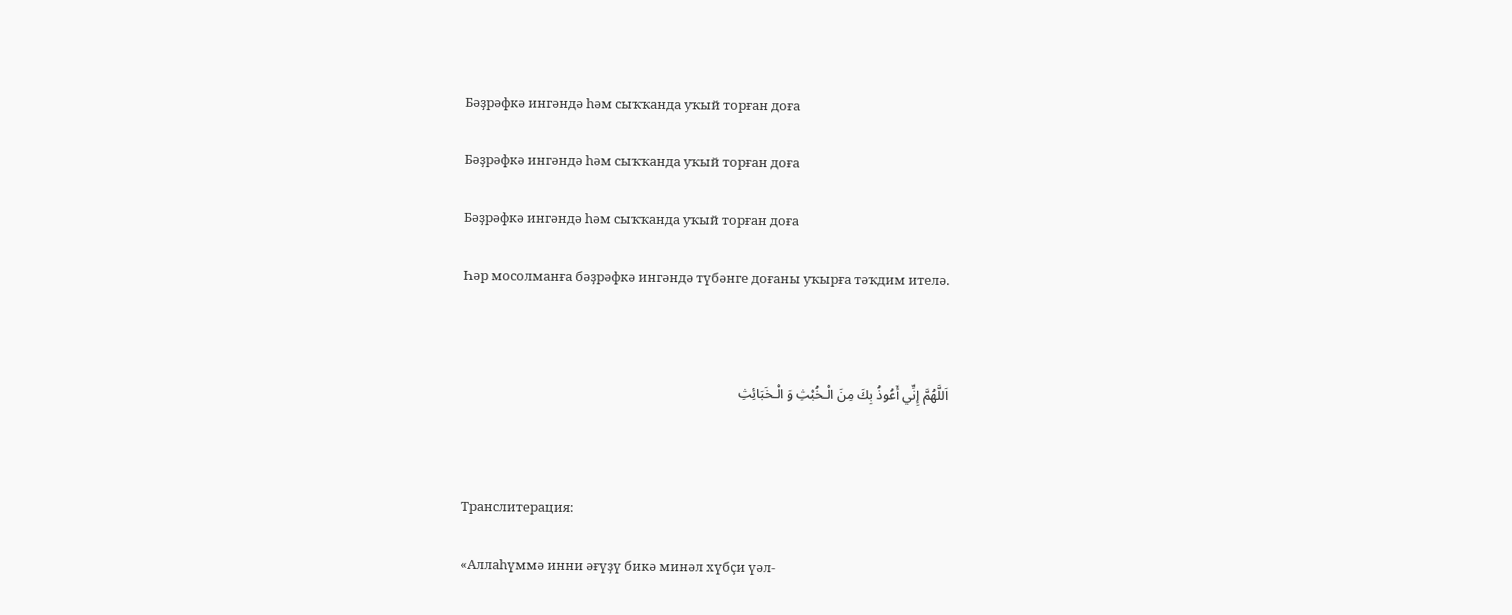Бәҙрәфкә ингәндә һәм сыҡҡанда уҡый торған доға

Бәҙрәфкә ингәндә һәм сыҡҡанда уҡый торған доға

Бәҙрәфкә ингәндә һәм сыҡҡанда уҡый торған доға

Һәр мосолманға бәҙрәфкә ингәндә түбәнге доғаны уҡырға тәҡдим ителә.



اَللَّهُمَّ إِنِّي أَعُوذُ بِكَ مِنَ الْـخُبْثِ وَ الْـخَبَائِثِ



Транслитерация:

«Аллаһүммә инни әғүҙү бикә минәл хүбҫи үәл-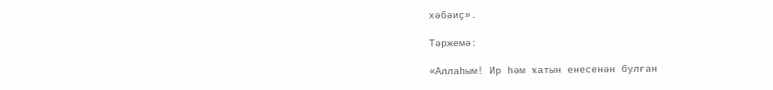хәбәиҫ».

Тәржемә:

«Аллаһым! Ир һәм ҡатын енесенән булған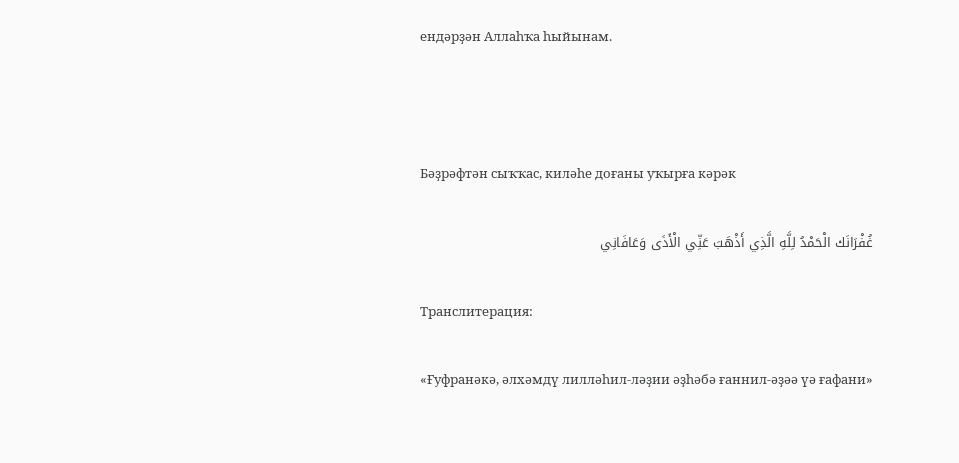ендәрҙән Аллаһҡа һыйынам.



Бәҙрәфтән сыҡҡас, киләһе доғаны уҡырға кәрәк

غُفْرَانَك الْحَمْدُ لِلَّهِ الَّذِي أَذْهَبَ عَنِّي الْأَذَى وَعَافَانِي

Транслитерация:

«Ғуфранәкә, әлхәмдү лилләһил-ләҙии әҙһәбә ғаннил-әҙәә үә ғафани»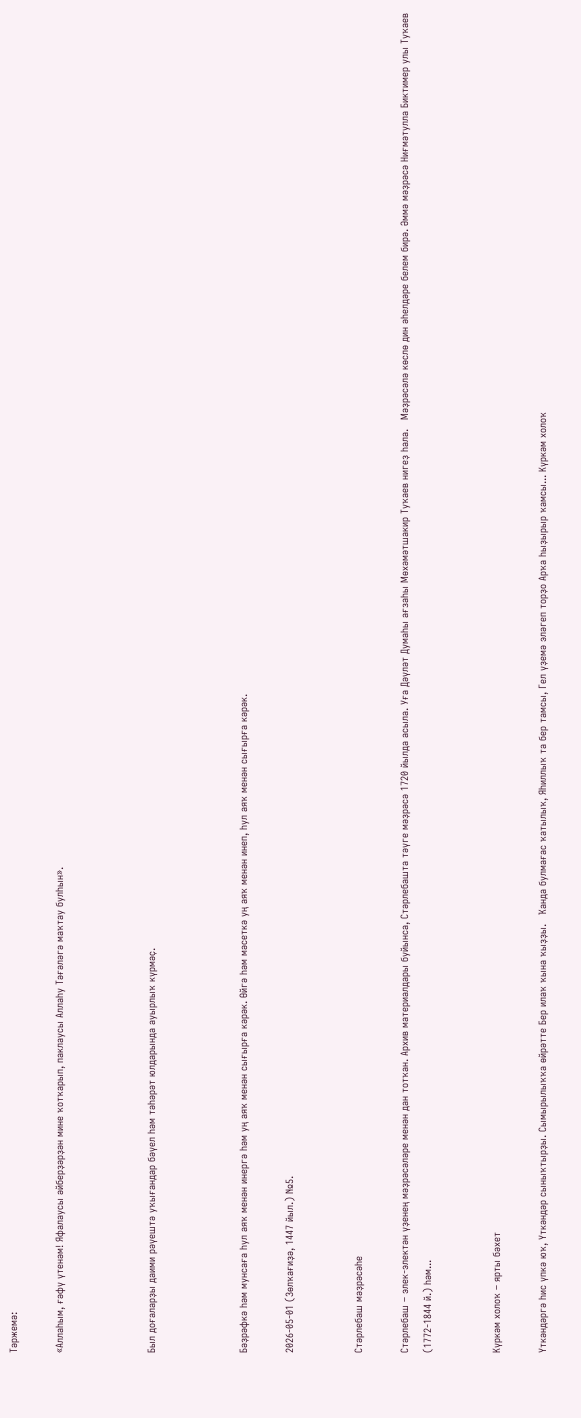Тәржемә:

«Аллаһым, ғәфү үтенәм! Яфалаусы әйберҙәрҙән мине ҡотҡарып, паклаусы Аллаһу Тәғәләгә маҡтау булһын».



Был доғаларҙы даими рәүештә уҡығандар бәүел һәм тәһәрәт юлдарында ауырлыҡ күрмәҫ.



Бәҙрәфкә һәм мунсаға һул аяҡ менән инергә һәм уң аяҡ менән сығырға кәрәк. Өйгә һәм мәсеткә уң аяҡ менән инеп, һул аяҡ менән сығырға кәрәк.

2026-05-01 (Зөлҡағиҙә, 1447 йыл.) №5.


Стәрлебаш мәҙрәсәһе

Стәрлебаш – элек-электән үҙенең мәҙрәсәләре менән дан тотҡан. Архив материалдары буйынса, Стәрлебашта тәүге мәҙрәсә 1720 йылда асыла. Уға Дәүләт Думаһы ағзаһы Мөхәмәтшакир Туҡаев нигеҙ һала.   Мәҙрәсәлә көслө дин әһелдәре белем бирә. Әммә мәҙрәсә Ниғмәтулла Биктимер улы Туҡаев (1772-1844 й.) һәм...


Күркәм холоҡ – ярты бәхет

Үткәндәргә һис үпкә юҡ, Үткәндәр сыныҡтырҙы. Сымырылыҡҡа өйрәтте Бер илаҡ ҡына ҡыҙҙы.   Ҡанда булмағас ҡатылыҡ, Яһиллыҡ та бер тамсы, Гел үҙемә эләгеп торҙо Арҡа һыҙырыр ҡамсы... Күркәм холоҡ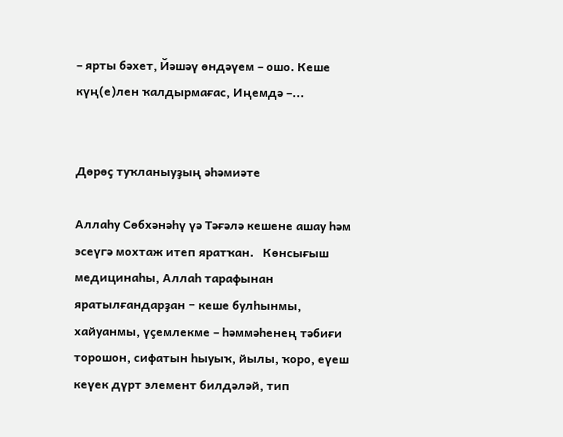– ярты бәхет, Йәшәү өндәүем – ошо. Кеше күң(е)лен ҡалдырмағас, Иңемдә –...


Дөрөҫ туҡланыуҙың әһәмиәте

Аллаһу Сөбхәнәһү үә Тәғәлә кешене ашау һәм эсеүгә мохтаж итеп яратҡан.   Көнсығыш медицинаһы, Аллаһ тарафынан яратылғандарҙан − кеше булһынмы, хайуанмы, үҫемлекме – һәммәһенең тәбиғи торошон, сифатын һыуыҡ, йылы, ҡоро, еүеш кеүек дүрт элемент билдәләй, тип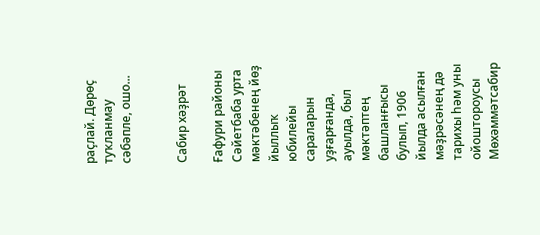раҫлай. Дөрөҫ туҡланмау сәбәпле, ошо...


Сабир хәҙрәт

Ғафури районы Сәйетбаба урта мәктәбенең йөҙ йыллыҡ юбилейы сараларын уҙғарғанда, ауылда, был мәктәптең башланғысы булып, 1906 йылда асылған мәҙрәсәнең дә тарихы һәм уны ойоштороусы Мөхәммәтсабир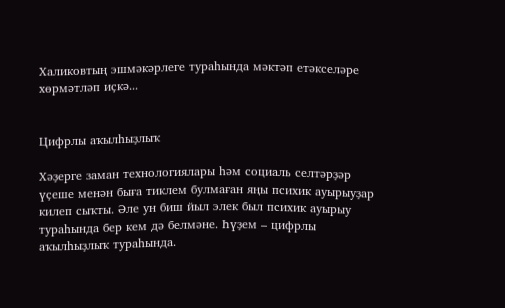Халиковтың эшмәкәрлеге тураһында мәктәп етәкселәре хөрмәтләп иҫкә...


Цифрлы аҡылһыҙлыҡ

Хәҙерге заман технологиялары һәм социаль селтәрҙәр үҫеше менән быға тиклем булмаған яңы психик ауырыуҙар килеп сыҡты. Әле ун биш йыл элек был психик ауырыу тураһында бер кем дә белмәне. Һүҙем – цифрлы аҡылһыҙлыҡ тураһында.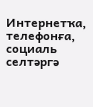Интернетҡа, телефонға, социаль селтәргә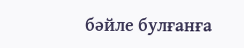бәйле булғанға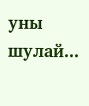уны шулай...